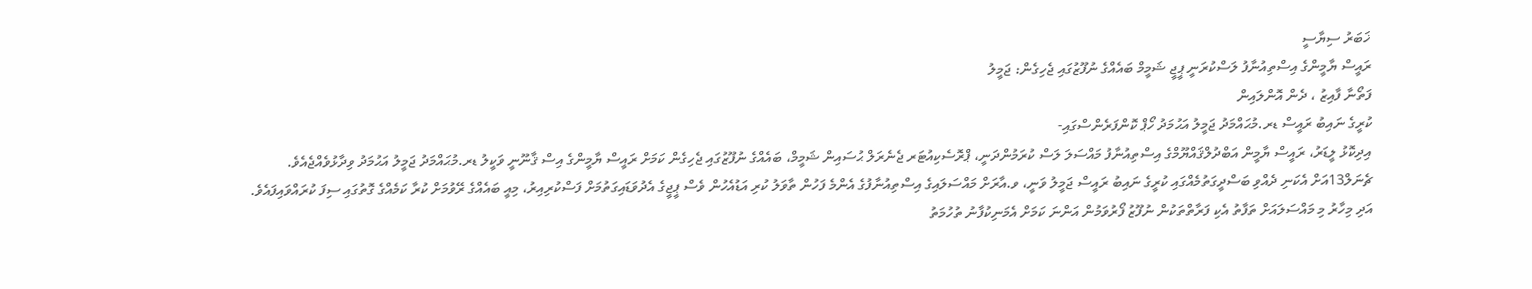ޚަބަރު ސިޔާސީ
ރައީސް ޔާމީންގެ އިސްތިއުނާފު ލަސްކުރަނީ ޕީޖީ ޝަމީމް ބައެއްގެ ނުފޫޒުގައި ޖެހިގެން: ޖަމީލު
ފަތޯނާ ފާއިޒު ، ދެން އޮންލައިން
ކުރީގެ ނައިބު ރައީސް ޑރ.މުޙައްމަދު ޖަމީލު އަޙުމަދު ހޯޕް ކޮންފަރެންސްގައި-
އިދިކޮޅު ލީޑަރު، ރައީސް ޔާމީން އަބްދުލްޤައްޔޫމްގެ އިސްތިއުނާފު މައްސަލަ ލަސް ކުރަމުންދަނީ، ޕްރޮސެކިއުޓަރ ޖެނެރަލް ޙުސައިން ޝަމީމް، ބައެއްގެ ނުފޫޒުގައި ޖެހިގެން ކަމަށް ރައީސް ޔާމީންގެ އިސް ޤާނޫނީ ވަކީލު ޑރ.މުޙައްމަދު ޖަމީލު އަޙުމަދު ވިދާޅުވެއްޖެއެވެ.
ޗެނަލް13އަށް އެކަނި ދެއްވި ބަސްދީގަތުމެއްގައި ކުރީގެ ނައިބު ރައީސް ޖަމީލު ވަނީ، ވ.އާރަށް މައްސަލައިގެ އިސްތިއުނާފުގެ އެންމެ ފަހުން ތާވަލު ކުރި އަޑުއެހުން ވެސް ޕީޖީގެ އެދުވަޑައިގަތުމަށް ފަސްކުރިއިރު، މިއީ ބައެއްގެ ރޭވުމަށް ކުރާ ކަމެއްގެ ގޮތުގައި ސިފަ ކުރައްވައިފައެވެ.
އަދި މިހާރު މި މައްސަލައަށް ތަފާތު އެކި ފަރާތްތަކުން ނުފޫޒު ފޯރުވަމުން އަންނަ ކަމަށް އެމަނިކުފާނު ތުހުމަތު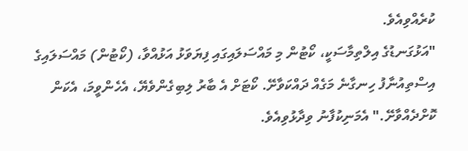ކުރެއްވިއެވެ.
"އަޅުގަނޑުގެ އިލްތިމާސަކީ، ކޯޓުން މި މައްސަލައިގައި ފިޔަވަޅު އަޅުއްވާ، (ކޯޓުން) މައްސަލައިގެ އިސްތިއުނާފު ހިނގާނެ މަގެއް ދައްކަވާށޭ. ކޯޓަށް އެ ބާރު ލިބިގެންވެޔޭ، އެހެންވީމަ، އެކަން ކޮށްދެއްވާށޭ." އެމަނިކުފާނު ވިދާޅުވިއެވެ.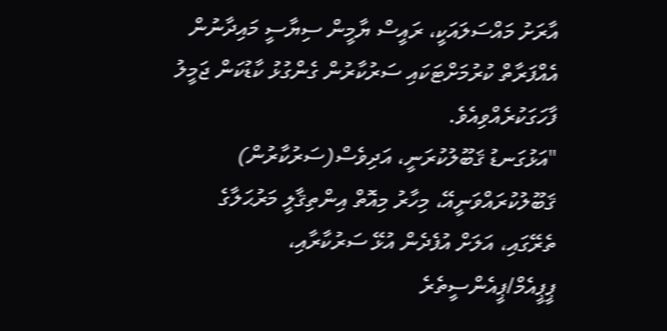އާރަށު މައްސަލައަކީ، ރައީސް ޔާމީން ސިޔާސީ މައިދާނުން އެއްފަރާތް ކުރުމަށްޓަކައި ސަރުކާރުން ގެންގުޅު ކާޑުކަން ޖަމީލު ފާހަގަކުރެއްވިއެވެ.
"އަޅުގަނޑު ޤަބޫލުކުރަނީ، އަދިވެސް(ސަރުކާރުން) ޤަބޫލުކުރައްވަނީއޭ، މިހާރު މިއޮތް އިންތިޤާލީ މަރުޙަލާގެ ތެރޭގައި، އަލަށް އުފެދެން އުޅޭ ސަރުކާރާއި، ޕީޕީއެމް/ޕީއެންސީތެރެ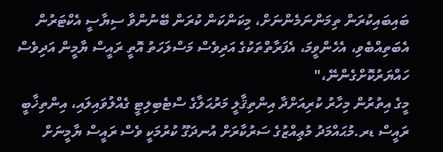ބައިބައިކުރަން ތިމަންނަމެންނަށް، މިކަންކަން ކުރަން ބޭނުންވާ ސިޔާސީ އެކްޓަރުން އެބަތިއްބެވި، އެހެންވީމަ، އެފަރާތްތަކުގެ އަދިވެސް މަސްލަހަތު އޮތީ ރައީސް ޔާމީން އަދިވެސް ހައްޔަރުކޮށްގެންނޭ،"
މީގެ އިތުރުން މިހާރު ކުރިއަށްދާ އިންތިޤާލީ މަރުޙަލާގެ ސްޓެބިލިޓީ ގެއްލުވައިލައި، އިންތިޚާބީ ރައީސް ޑރ.މުޙައްމަދު މުޢިއްޒުގެ ސަރުކާރަށް އުނދަގޫ ކުރުމަކީ ވެސް ރައީސް ޔާމީނަށް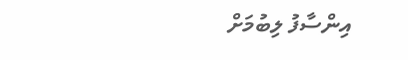އިންސާފު ލިބުމަށް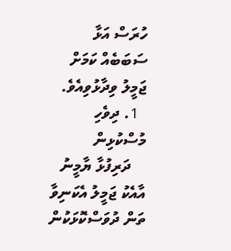ހުރަސް އަޅާ ސަބަބެއް ކަމަށް ޖަމީލު ވިދާޅުވިއެވެ.
  1. ދިވެހި މުސްކުޅިން
    ދަރިފުޅާ ޔާމީނު އާއެކު ޖަމީލު އެކަނިވާ ތަން ދުވަސްކޮޅަކުން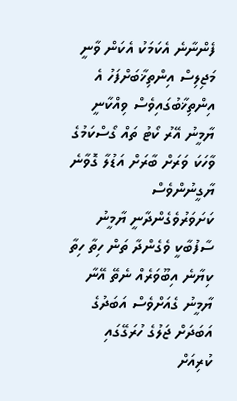ފެންނާނެ އެކަމަކު އެކަން ވާނީ މަޖިލިސް އިންތިޚާބަށްފަހު އެ އިންތިޚާބުގައިވެސް ވިއްކާނީ ޔާމީނު އޭރު ކޯޓު ތައް ގޯސްކަމުގެ ވާހަކަ ވަރަށް ބާރަށް އަޑުލާ ގޮވާނެ ޔާގީނުންވެސް ކަށަވަރުވެގެންދާނީ ޔާމީނު ސާފުބާކީ ވެގެންދާ ތަން ހިތާ ހިތާ ކިޔާނެ އިބޫވަރެއް ނެތޭ އޭނާ ޔާމީނު ގެއަށްވެސް އަބަދުގެ އަބަދަށް ޖަލުގެ ހުރަގޭގައި ކުރިއަށް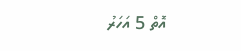އޮތް 5 އަހަރު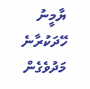ޔާމީނު ހޭދަކުރާނެ މަދުވެގެން